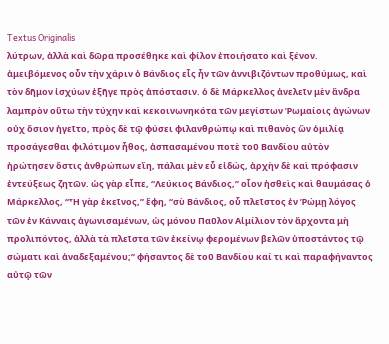Textus Originalis
λύτρων, ἀλλὰ καὶ δῶρα προσέθηκε καὶ φίλον ἐποιήσατο καὶ ξένον. ἀμειβόμενος οὖν τὴν χάριν ὁ Βάνδιος εἷς ἦν τῶν ἀννιβιζόντων προθύμως, καὶ τὸν δῆμον ἰσχύων ἐξῆγε πρὸς ἀπόστασιν. ὁ δὲ Μάρκελλος ἀνελεῖν μὲν ἄνδρα λαμπρὸν οὕτω τὴν τύχην καὶ κεκοινωνηκότα τῶν μεγίστων Ῥωμαίοις ἀγώνων οὐχ ὅσιον ἡγεῖτο, πρὸς δὲ τῷ φύσει φιλανθρώπῳ καὶ πιθανὸς ὢν ὁμιλίᾳ προσάγεσθαι φιλότιμον ἦθος, ἀσπασαμένου ποτὲ τοῦ Βανδίου αὐτὸν ἠρώτησεν ὅστις ἀνθρώπων εἴη, πάλαι μὲν εὖ εἰδώς, ἀρχὴν δὲ καὶ πρόφασιν ἐντεύξεως ζητῶν. ὡς γὰρ εἶπε, “Λεύκιος Βάνδιος,” οἷον ἡσθεὶς καὶ θαυμάσας ὁ Μάρκελλος, “Ἦ γὰρ ἐκεῖνος,” ἔφη, “σὺ Βάνδιος, οὗ πλεῖστος ἐν Ῥώμῃ λόγος τῶν ἐν Κάνναις ἀγωνισαμένων, ὡς μόνου Παῦλον Αἰμίλιον τὸν ἄρχοντα μὴ προλιπόντος, ἀλλὰ τὰ πλεῖστα τῶν ἐκείνῳ φερομένων βελῶν ὑποστάντος τῷ σώματι καὶ ἀναδεξαμένου;” φήσαντος δὲ τοῦ Βανδίου καί τι καὶ παραφήναντος αὐτῷ τῶν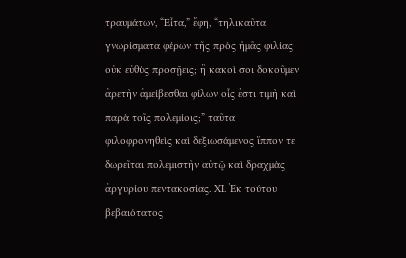τραυμάτων, “Εἶτα,” ἔφη, “τηλικαῦτα γνωρίσματα φέρων τῆς πρὸς ἡμᾶς φιλίας οὐκ εὐθὺς προσῇεις; ἢ κακοὶ σοι δοκοῦμεν ἀρετὴν ἀμείβεσθαι φίλων οἷς ἐστι τιμὴ καὶ παρὰ τοῖς πολεμίοις;” ταῦτα φιλοφρονηθεὶς καὶ δεξιωσάμενος ἵππον τε δωρεῖται πολεμιστὴν αὐτῷ καὶ δραχμὰς ἀργυρίου πεντακοσίας. ΧΙ. Ἐκ τούτου βεβαιότατος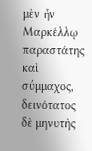μὲν ἦν Μαρκέλλῳ παραστάτης καὶ σύμμαχος, δεινότατος δὲ μηνυτὴς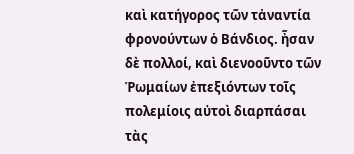καὶ κατήγορος τῶν τἀναντία φρονούντων ὁ Βάνδιος. ἦσαν δὲ πολλοί, καὶ διενοοῦντο τῶν Ῥωμαίων ἐπεξιόντων τοῖς πολεμίοις αὐτοὶ διαρπάσαι τὰς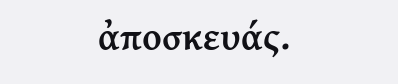ἀποσκευάς.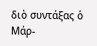διὸ συντάξας ὁ Μάρ-